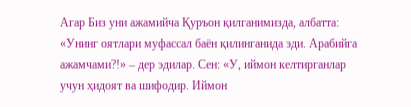Агар Биз уни ажамийча Қуръон қилганимизда, албатта: «Унинг оятлари муфассал баён қилинганида эди. Арабийга ажамчами?!» – дер эдилар. Сен: «У, иймон келтирганлар учун ҳидоят ва шифодир. Иймон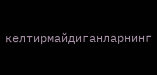келтирмайдиганларнинг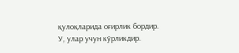қулоқларида оғирлик бордир. У, улар учун кўрликдир.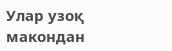Улар узоқ макондан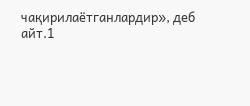чақирилаётганлардир», деб айт.1